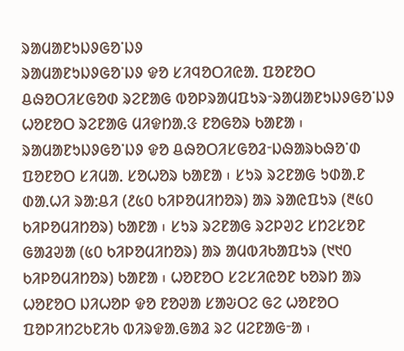ᱨᱟᱢᱟᱱᱩᱡᱽᱜᱚᱸᱡᱽ
ᱨᱟᱢᱟᱱᱩᱡᱽᱜᱚᱸᱡᱽ ᱫᱚ ᱥᱤᱧᱚᱛᱤᱭᱟᱹ ᱯᱚᱱᱚᱛ ᱪᱷᱚᱛᱤᱥᱜᱚᱰ ᱨᱮᱱᱟᱜ ᱵᱚᱞᱨᱟᱢᱯᱩᱨᱼᱨᱟᱢᱟᱱᱩᱡᱽᱜᱚᱸᱡᱽ ᱦᱚᱱᱚᱛ ᱨᱮᱱᱟᱜ ᱢᱤᱫᱴᱟᱹᱝ ᱱᱚᱜᱚᱨ ᱠᱟᱱᱟ ᱾ ᱨᱟᱢᱟᱱᱩᱡᱽᱜᱚᱸᱡᱽ ᱫᱚ ᱪᱷᱚᱛᱤᱥᱜᱚᱲᱼᱡᱷᱟᱨᱠᱷᱚᱸᱰ ᱯᱚᱱᱚᱛ ᱥᱤᱢᱟᱹ ᱥᱚᱦᱚᱨ ᱠᱟᱱᱟ ᱾ ᱥᱩᱨ ᱨᱮᱱᱟᱜ ᱩᱰᱟᱹᱱ ᱰᱟᱹᱦᱤ ᱨᱟᱺᱪᱤ (᱒᱕᱐ ᱠᱤᱞᱚᱢᱤᱴᱚᱨ) ᱟᱨ ᱨᱟᱭᱯᱩᱨ (᱓᱕᱐ ᱠᱤᱞᱚᱢᱤᱴᱚᱨ) ᱠᱟᱱᱟ ᱾ ᱥᱩᱨ ᱨᱮᱱᱟᱜ ᱨᱮᱞᱣᱮ ᱥᱴᱮᱥᱚᱱ ᱜᱟᱲᱣᱟ (᱕᱐ ᱠᱤᱞᱚᱢᱤᱴᱚᱨ) ᱟᱨ ᱟᱢᱵᱤᱠᱟᱯᱩᱨ (᱑᱑᱐ ᱠᱤᱞᱚᱢᱤᱴᱚᱨ) ᱠᱟᱱᱟ ᱾ ᱦᱚᱱᱚᱛ ᱥᱮᱥᱤᱭᱚᱱ ᱠᱚᱨᱴ ᱟᱨ ᱦᱚᱱᱚᱛ ᱡᱤᱦᱚᱞ ᱫᱚ ᱱᱚᱣᱟ ᱥᱟᱶᱛᱮ ᱜᱮ ᱦᱚᱱᱚᱛ ᱯᱚᱞᱤᱴᱮᱠᱱᱤᱠ ᱵᱤᱨᱫᱟᱹᱜᱟᱲ ᱨᱮ ᱢᱮᱱᱟᱜᱼᱟ ᱾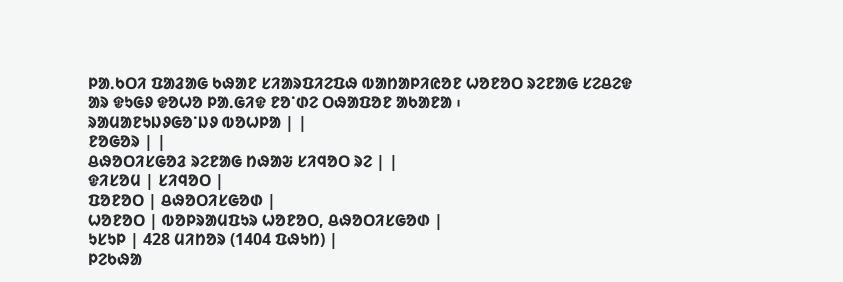ᱞᱟᱹᱠᱛᱤ ᱯᱟᱲᱟᱜ ᱠᱷᱟᱱ ᱥᱤᱟᱨᱯᱤᱮᱯᱷ ᱵᱟᱴᱟᱞᱤᱭᱚᱱ ᱦᱚᱱᱚᱛ ᱨᱮᱱᱟᱜ ᱥᱮᱪᱮᱫ ᱟᱨ ᱫᱩᱜᱽ ᱫᱚᱦᱚ ᱞᱟᱹᱜᱤᱫ ᱱᱚᱸᱰᱮ ᱛᱷᱟᱯᱚᱱ ᱟᱠᱟᱱᱟ ᱾
ᱨᱟᱢᱟᱱᱩᱡᱽᱜᱚᱸᱡᱽ ᱵᱚᱦᱞᱟ | |
ᱱᱚᱜᱚᱨ | |
ᱪᱷᱚᱛᱤᱥᱜᱚᱲ ᱨᱮᱱᱟᱜ ᱴᱷᱟᱶ ᱥᱤᱧᱚᱛ ᱨᱮ | |
ᱫᱤᱥᱚᱢ | ᱥᱤᱧᱚᱛ |
ᱯᱚᱱᱚᱛ | ᱪᱷᱚᱛᱤᱥᱜᱚᱰ |
ᱦᱚᱱᱚᱛ | ᱵᱚᱞᱨᱟᱢᱯᱩᱨ ᱦᱚᱱᱚᱛ, ᱪᱷᱚᱛᱤᱥᱜᱚᱰ |
ᱩᱥᱩᱞ | 428 ᱢᱤᱴᱚᱨ (1404 ᱯᱷᱩᱴ) |
ᱞᱮᱠᱷᱟ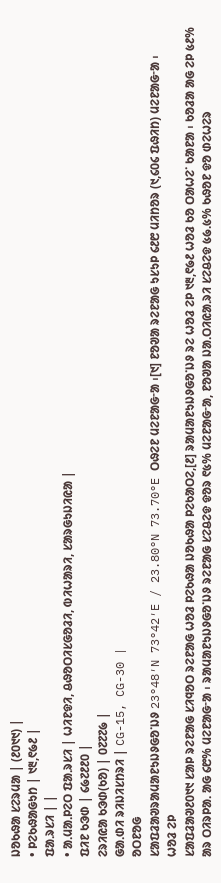ᱡᱚᱠᱷᱟ ᱥᱮᱨᱢᱟ | (᱒᱐᱑᱑) |
• ᱞᱮᱠᱷᱟᱜᱩᱴ | ᱑᱓,᱖᱙᱒ |
ᱯᱟᱹᱨᱥᱤ | |
• ᱟᱹᱢᱟᱹᱞᱮᱛ ᱯᱟᱹᱨᱥᱤ | ᱦᱤᱱᱫᱤ, ᱪᱷᱚᱛᱤᱥᱜᱚᱲᱤ, ᱵᱤᱦᱟᱨᱤ, ᱥᱟᱨᱜᱩᱡᱤᱭᱟ |
ᱯᱤᱱ ᱠᱳᱰ | ᱔᱙᱗᱒᱒᱐ |
ᱮᱨᱤᱭᱟ ᱠᱳᱰ(ᱠᱚ) | ᱐᱗᱗᱗᱙ |
ᱜᱟᱹᱰᱤ ᱨᱤᱡᱤᱥᱴᱨᱤ | CG-15, CG-30 |
ᱚᱛᱱᱚᱜ
ᱥᱟᱯᱲᱟᱣᱨᱟᱢᱟᱱᱩᱡᱽᱜᱚᱸᱡᱽ 23°48′N 73°42′E / 23.80°N 73.70°E ᱛᱷᱮᱱ ᱢᱮᱱᱟᱜᱼᱟ ᱾[᱑] ᱱᱚᱣᱟ ᱨᱮᱱᱟᱜ ᱩᱥᱩᱞ ᱔᱒᱘ ᱢᱤᱴᱚᱨ (᱑,᱔᱐᱔ ᱯᱷᱤᱴ) ᱢᱮᱱᱟᱜᱼᱟ ᱾
ᱦᱚᱲ ᱮᱞ
ᱥᱟᱯᱲᱟᱣ᱒᱐᱑᱑ ᱥᱟᱞ ᱨᱮᱱᱟᱜ ᱥᱤᱧᱚᱛ ᱨᱮᱱᱟᱜ ᱦᱚᱲ ᱞᱮᱠᱷᱟ ᱡᱚᱠᱷᱟ ᱞᱮᱠᱟᱛᱮ,[᱒] ᱨᱟᱢᱟᱱᱩᱡᱽᱜᱚᱸᱡᱽ ᱨᱮ ᱦᱚᱲ ᱮᱞ ᱑᱓,᱖᱙᱒ ᱦᱚᱲ ᱠᱚ ᱛᱟᱦᱮᱸ ᱠᱟᱱᱟ ᱾ ᱠᱚᱲᱟ ᱟᱜ ᱮᱞ ᱕᱒% ᱟᱨ ᱛᱤᱨᱞᱟᱹ ᱟᱜ ᱔᱘% ᱢᱮᱱᱟᱜᱼᱟ ᱾ ᱨᱟᱢᱟᱱᱩᱡᱽᱜᱚᱸᱡᱽ ᱨᱮᱱᱟᱜ ᱥᱮᱪᱮᱫ ᱫᱚᱨ ᱖᱕% ᱢᱮᱱᱟᱜᱼᱟ, ᱱᱚᱣᱟ ᱡᱟᱹᱛᱤᱭᱟᱹᱨᱤ ᱥᱮᱪᱮᱫ ᱕᱙.᱕% ᱠᱷᱚᱱ ᱫᱚ ᱰᱮᱦᱮᱨ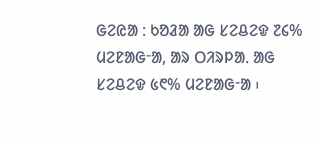ᱜᱮᱭᱟ : ᱠᱚᱲᱟ ᱟᱜ ᱥᱮᱪᱮᱫ ᱗᱔% ᱢᱮᱱᱟᱜᱼᱟ, ᱟᱨ ᱛᱤᱨᱞᱟᱹ ᱟᱜ ᱥᱮᱪᱮᱫ ᱕᱖% ᱢᱮᱱᱟᱜᱼᱟ ᱾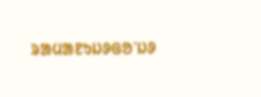ᱨᱟᱢᱟᱱᱩᱡᱽᱜᱚᱸᱡᱽ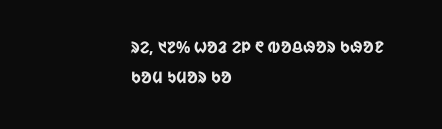ᱨᱮ, ᱑᱗% ᱦᱚᱲ ᱮᱞ ᱖ ᱵᱚᱪᱷᱚᱨ ᱠᱷᱚᱱ ᱠᱚᱢ ᱩᱢᱚᱨ ᱠᱚ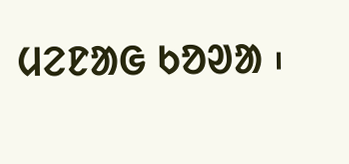ᱢᱮᱱᱟᱜ ᱠᱚᱣᱟ ᱾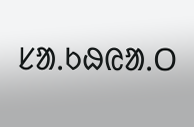ᱥᱟᱹᱠᱷᱭᱟᱹᱛ